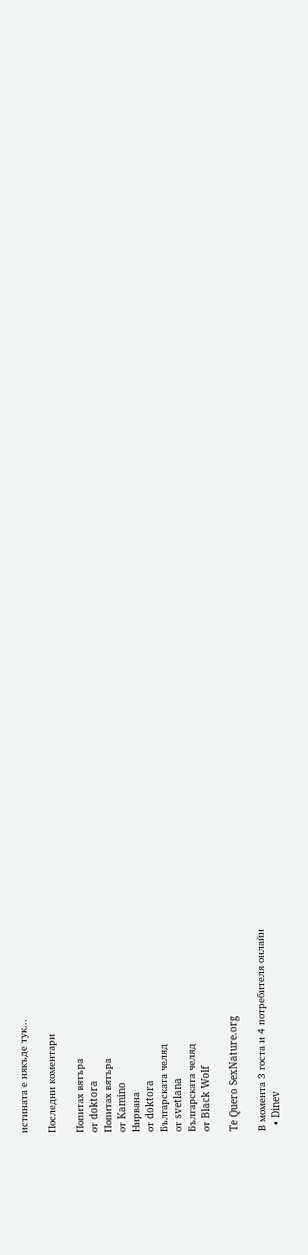истината е някъде тук...

Последни коментари

Попитах вятъра
от doktora
Попитах вятъра
от Kamino
Нирвана
от doktora
Българската челяд
от svetlana
Българската челяд
от Black Wolf

Te Quero SexNature.org

В момента 3 госта и 4 потребителя онлайн
  • Dinev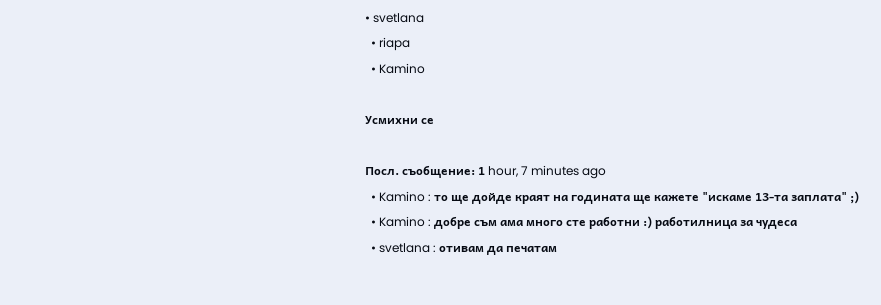• svetlana
  • riapa
  • Kamino

Усмихни се

Посл. съобщение: 1 hour, 7 minutes ago
  • Kamino : то ще дойде краят на годината ще кажете "искаме 13-та заплата" ;)
  • Kamino : добре съм ама много сте работни :) работилница за чудеса
  • svetlana : отивам да печатам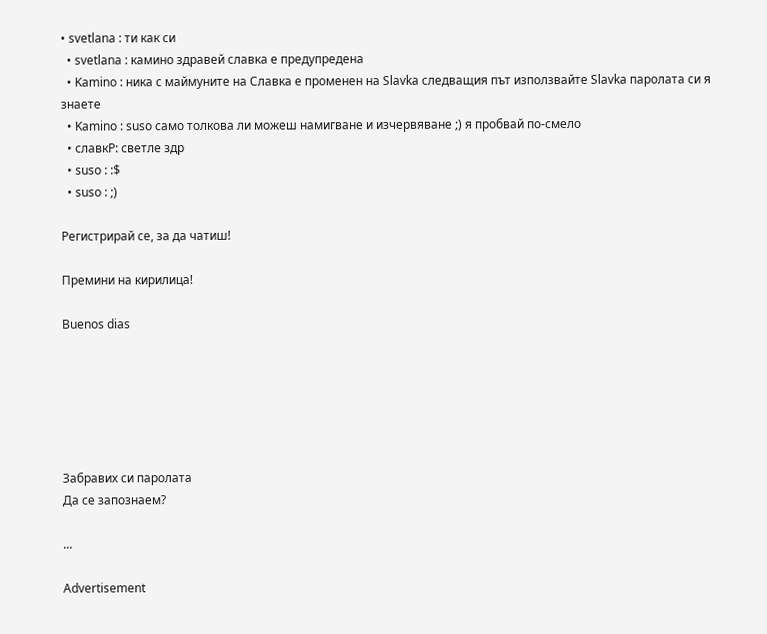• svetlana : ти как си
  • svetlana : камино здравей славка е предупредена
  • Kamino : ника с маймуните на Славка е променен на Slavka следващия път използвайте Slavka паролата си я знаете
  • Kamino : suso само толкова ли можеш намигване и изчервяване ;) я пробвай по-смело
  • славкР: светле здр
  • suso : :$
  • suso : ;)

Регистрирай се, за да чатиш!

Премини на кирилица!

Buenos dias






Забравих си паролата
Да се запознаем?

...

Advertisement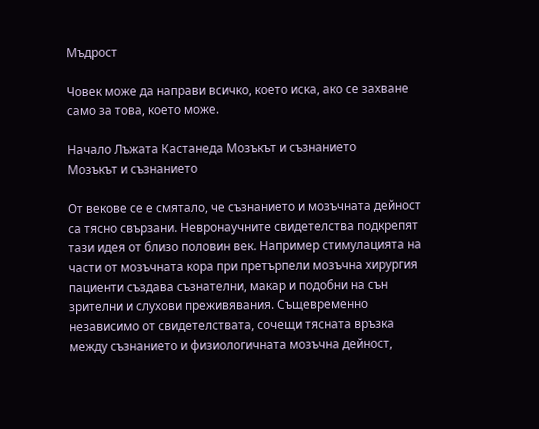Мъдрост

Човек може да направи всичко, което иска, ако се захване само за това, което може.

Начало Лъжата Кастанеда Мозъкът и съзнанието
Мозъкът и съзнанието

От векове се е смятало, че съзнанието и мозъчната дейност са тясно свързани. Невронаучните свидетелства подкрепят тази идея от близо половин век. Например стимулацията на части от мозъчната кора при претърпели мозъчна хирургия пациенти създава съзнателни, макар и подобни на сън зрителни и слухови преживявания. Същевременно независимо от свидетелствата, сочещи тясната връзка между съзнанието и физиологичната мозъчна дейност,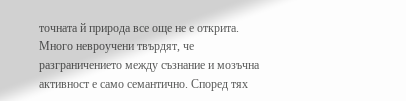точната й природа все още не е открита. Много невроучени твърдят, че разграничението между съзнание и мозъчна активност е само семантично. Според тях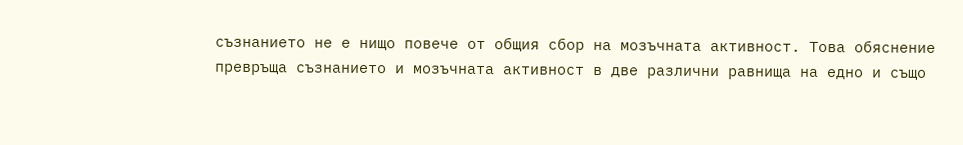съзнанието не е нищо повече от общия сбор на мозъчната активност. Това обяснение превръща съзнанието и мозъчната активност в две различни равнища на едно и също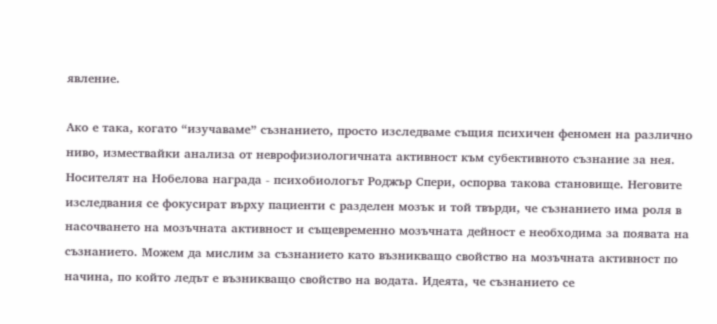явление.

Ако е така, когато “изучаваме” съзнанието, просто изследваме същия психичен феномен на различно ниво, измествайки анализа от неврофизиологичната активност към субективното съзнание за нея. Носителят на Нобелова награда - психобиологьт Роджър Спери, оспорва такова становище. Неговите изследвания се фокусират върху пациенти с разделен мозък и той твърди, че съзнанието има роля в насочването на мозъчната активност и същевременно мозъчната дейност е необходима за появата на съзнанието. Можем да мислим за съзнанието като възникващо свойство на мозъчната активност по начина, по който ледът е възникващо свойство на водата. Идеята, че съзнанието се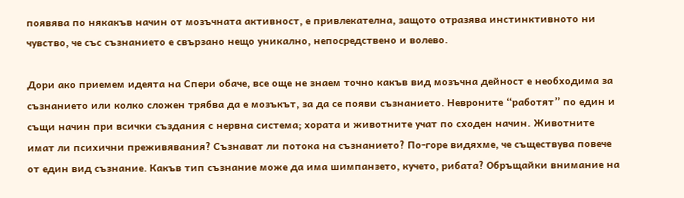появява по някакъв начин от мозъчната активност, е привлекателна, защото отразява инстинктивното ни чувство, че със съзнанието е свързано нещо уникално, непосредствено и волево.

Дори ако приемем идеята на Спери обаче, все още не знаем точно какъв вид мозъчна дейност е необходима за съзнанието или колко сложен трябва да е мозъкът, за да се появи съзнанието. Невроните “работят” по един и същи начин при всички създания с нервна система; хората и животните учат по сходен начин. Животните имат ли психични преживявания? Съзнават ли потока на съзнанието? По-горе видяхме, че съществува повече от един вид съзнание. Какъв тип съзнание може да има шимпанзето, кучето, рибата? Обръщайки внимание на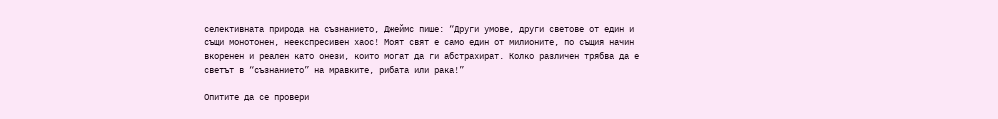селективната природа на съзнанието, Джеймс пише: “Други умове, други светове от един и същи монотонен, неекспресивен хаос! Моят свят е само един от милионите, по същия начин вкоренен и реален като онези, които могат да ги абстрахират. Колко различен трябва да е светът в “съзнанието” на мравките, рибата или рака!”

Опитите да се провери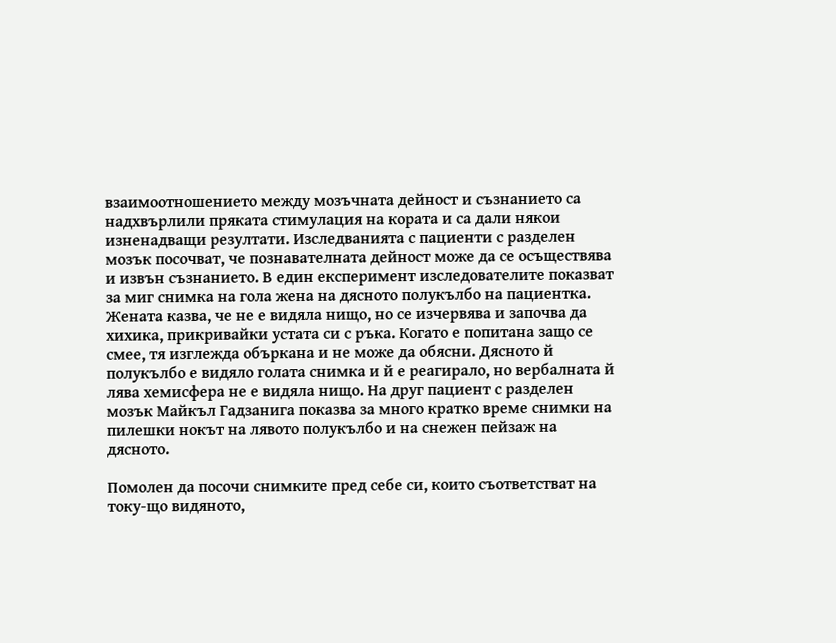взаимоотношението между мозъчната дейност и съзнанието са надхвърлили пряката стимулация на кората и са дали някои изненадващи резултати. Изследванията с пациенти с разделен мозък посочват, че познавателната дейност може да се осъществява и извън съзнанието. В един експеримент изследователите показват за миг снимка на гола жена на дясното полукълбо на пациентка. Жената казва, че не е видяла нищо, но се изчервява и започва да хихика, прикривайки устата си с ръка. Когато е попитана защо се смее, тя изглежда объркана и не може да обясни. Дясното й полукълбо е видяло голата снимка и й е реагирало, но вербалната й лява хемисфера не е видяла нищо. На друг пациент с разделен мозък Майкъл Гадзанига показва за много кратко време снимки на пилешки нокът на лявото полукълбо и на снежен пейзаж на дясното.

Помолен да посочи снимките пред себе си, които съответстват на току-що видяното,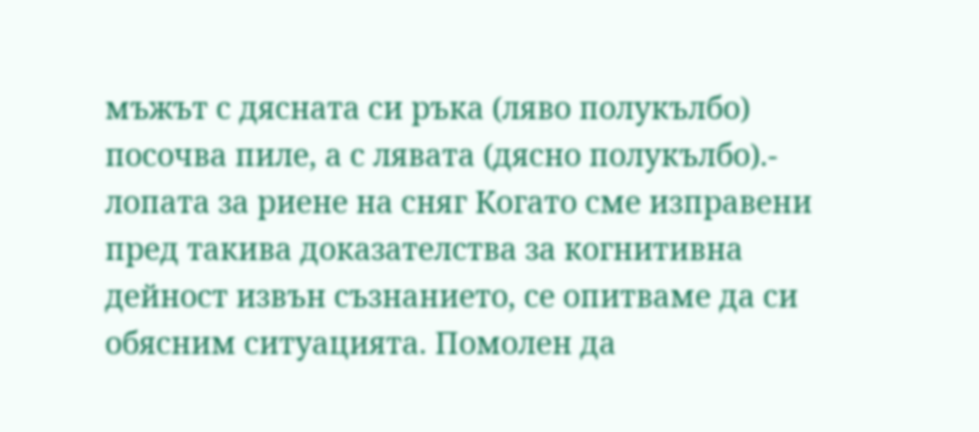мъжът с дясната си ръка (ляво полукълбо) посочва пиле, а с лявата (дясно полукълбо).- лопата за риене на сняг Когато сме изправени пред такива доказателства за когнитивна дейност извън съзнанието, се опитваме да си обясним ситуацията. Помолен да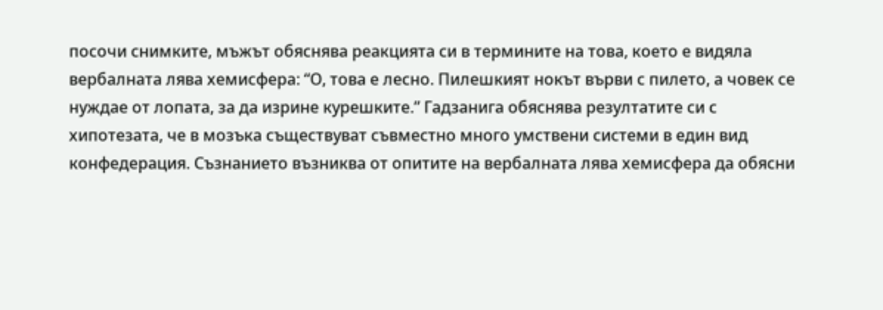посочи снимките, мъжът обяснява реакцията си в термините на това, което е видяла вербалната лява хемисфера: “О, това е лесно. Пилешкият нокът върви с пилето, а човек се нуждае от лопата, за да изрине курешките.” Гадзанига обяснява резултатите си с хипотезата, че в мозъка съществуват съвместно много умствени системи в един вид конфедерация. Съзнанието възниква от опитите на вербалната лява хемисфера да обясни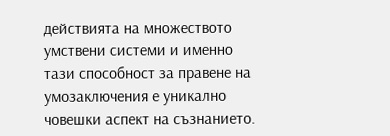действията на множеството умствени системи и именно тази способност за правене на умозаключения е уникално човешки аспект на съзнанието.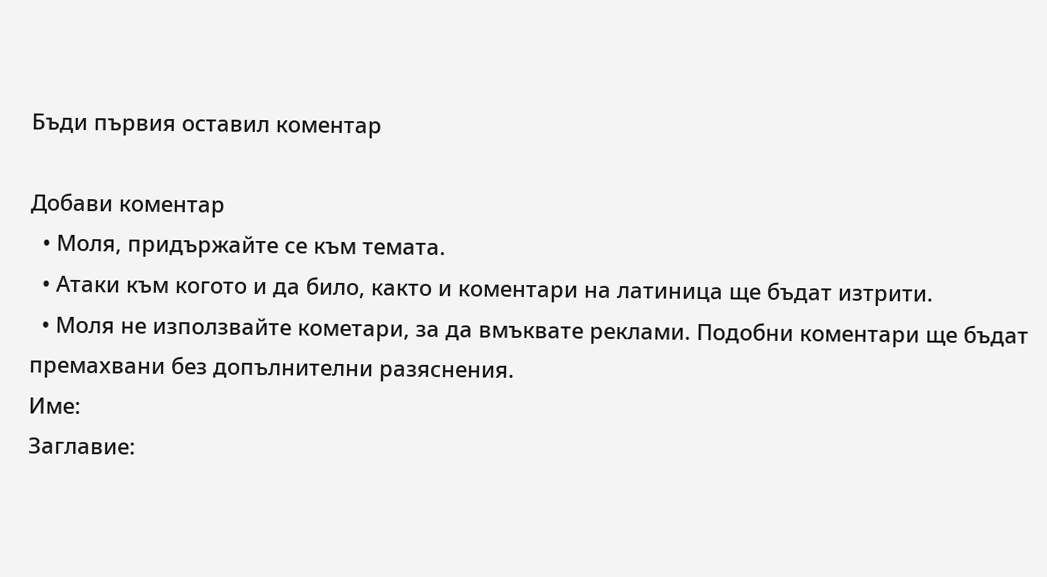Бъди първия оставил коментар

Добави коментар
  • Моля, придържайте се към темата.
  • Атаки към когото и да било, както и коментари на латиница ще бъдат изтрити.
  • Моля не използвайте кометари, за да вмъквате реклами. Подобни коментари ще бъдат премахвани без допълнителни разяснения.
Име:
Заглавие: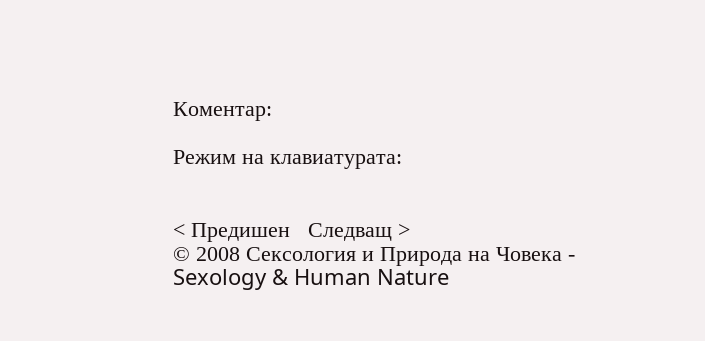Коментар:

Режим на клавиатурата:


< Предишен   Следващ >
© 2008 Сексология и Природа на Човека - Sexology & Human Nature